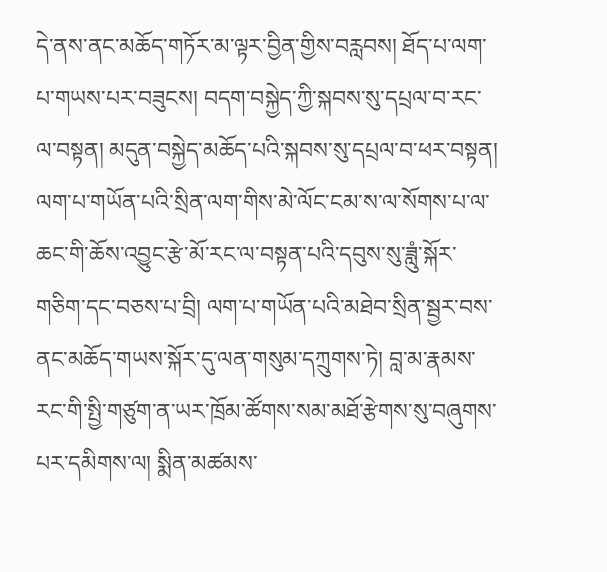དེ་ནས་ནང་མཆོད་གཏོར་མ་ལྟར་བྱིན་གྱིས་བརླབས། ཐོད་པ་ལག་པ་གཡས་པར་བཟུངས། བདག་བསྐྱེད་ཀྱི་སྐབས་སུ་དཔྲལ་བ་རང་ལ་བསྟན། མདུན་བསྐྱེད་མཆོད་པའི་སྐབས་སུ་དཔྲལ་བ་ཕར་བསྟན། ལག་པ་གཡོན་པའི་སྲིན་ལག་གིས་མེ་ལོང་ངམ་ས་ལ་སོགས་པ་ལ་ཆང་གི་ཆོས་འབྱུང་རྩེ་མོ་རང་ལ་བསྟན་པའི་དབུས་སུ་ཟླུཾ་སྐོར་གཅིག་དང་བཅས་པ་བྲི། ལག་པ་གཡོན་པའི་མཐེབ་སྲིན་སྦྱར་བས་ནང་མཆོད་གཡས་སྐོར་དུ་ལན་གསུམ་དཀྲུགས་ཏེ། བླ་མ་རྣམས་རང་གི་སྤྱི་གཙུག་ན་ཡར་ཁྲོམ་ཚོགས་སམ་མཐོ་རྩེགས་སུ་བཞུགས་པར་དམིགས་ལ། སྨིན་མཚམས་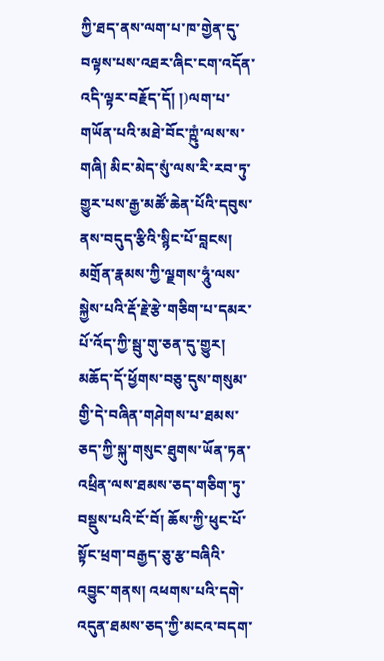ཀྱི་ཐད་ནས་ལག་པ་ཁ་གྱེན་དུ་བལྟས་པས་འཐར་ཞིང་ངག་འདོན་འདི་ལྟར་བརྗོད་དོ། །)ལག་པ་གཡོན་པའི་མཐེ་བོང་ཀྵུཾ་ལས་ས་གཞི། མིང་མེད་སུཾ་ལས་རི་རབ་ཏུ་གྱུར་པས་རྒྱ་མཚོ་ཆེན་པོའི་དབུས་ནས་བདུད་རྩིའི་སྙིང་པོ་བླངས། མགྲོན་རྣམས་ཀྱི་ལྗགས་ཧཱུཾ་ལས་སྐྱེས་པའི་རྡོ་རྗེ་རྩེ་གཅིག་པ་དམར་པོ་འོད་ཀྱི་སྦུ་གུ་ཅན་དུ་གྱུར། མཆོད་དོ་ཕྱོགས་བཅུ་དུས་གསུམ་གྱི་དེ་བཞིན་གཤེགས་པ་ཐམས་ཅད་ཀྱི་སྐུ་གསུང་ཐུགས་ཡོན་ཏན་འཕྲིན་ལས་ཐམས་ཅད་གཅིག་ཏུ་བསྡུས་པའི་ངོ་བོ། ཆོས་ཀྱི་ཕུང་པོ་སྟོང་ཕྲག་བརྒྱད་ཅུ་རྩ་བཞིའི་འབྱུང་གནས། འཕགས་པའི་དགེ་འདུན་ཐམས་ཅད་ཀྱི་མངའ་བདག་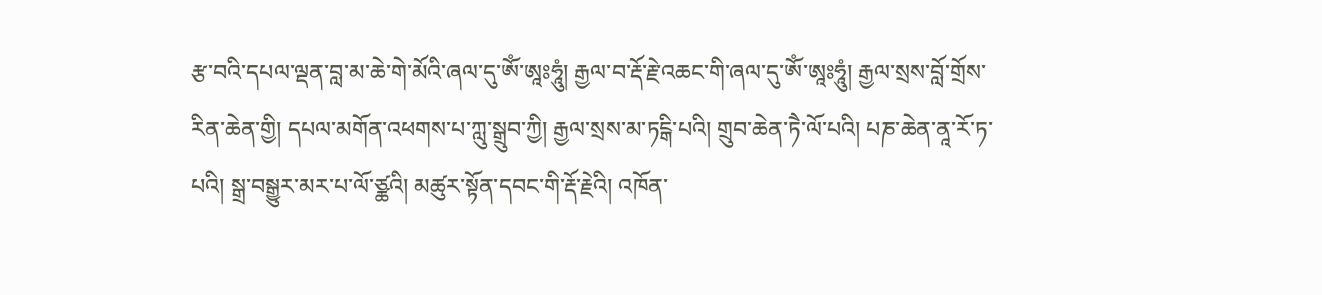རྩ་བའི་དཔལ་ལྡན་བླ་མ་ཆེ་གེ་མོའི་ཞལ་དུ་ཨོཾ་ཨཱཿཧཱུཾ། རྒྱལ་བ་རྡོ་རྗེ་འཆང་གི་ཞལ་དུ་ཨོཾ་ཨཱཿཧཱུཾ། རྒྱལ་སྲས་བློ་གྲོས་རིན་ཆེན་གྱི། དཔལ་མགོན་འཕགས་པ་ཀླུ་སྒྲུབ་ཀྱི། རྒྱལ་སྲས་མ་ཏངྒི་པའི། གྲུབ་ཆེན་ཏཻ་ལོ་པའི། པཎ་ཆེན་ནཱ་རོ་ཏ་པའི། སྒྲ་བསྒྱུར་མར་པ་ལོ་ཙྪའི། མཚུར་སྟོན་དབང་གི་རྡོ་རྗེའི། འཁོན་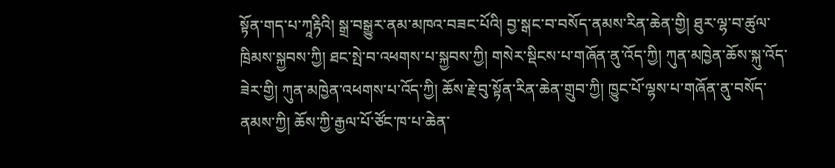སྟོན་གད་པ་ཀཱརྟིའི། སྒྲ་བསྒྱུར་ནམ་མཁའ་བཟང་པོའི། བྱ་སྒང་བ་བསོད་ནམས་རིན་ཆེན་གྱི། ཐུར་ལྷ་བ་ཚུལ་ཁྲིམས་སྐྱབས་ཀྱི། ཐང་སྤེ་བ་འཕགས་པ་སྐྱབས་ཀྱི། གསེར་སྡིངས་པ་གཞོན་ནུ་འོད་ཀྱི། ཀུན་མཁྱེན་ཆོས་སྐུ་འོད་ཟེར་གྱི། ཀུན་མཁྱེན་འཕགས་པ་འོད་ཀྱི། ཆོས་རྗེ་བུ་སྟོན་རིན་ཆེན་གྲུབ་ཀྱི། ཁྱུང་པོ་ལྷས་པ་གཞོན་ནུ་བསོད་ནམས་ཀྱི། ཆོས་ཀྱི་རྒྱལ་པོ་ཙོང་ཁ་པ་ཆེན་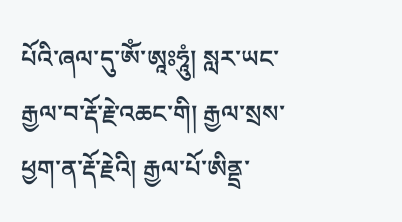པོའི་ཞལ་དུ་ཨོཾ་ཨཱཿཧཱུཾ། སླར་ཡང་རྒྱལ་བ་རྡོ་རྗེ་འཆང་གི། རྒྱལ་སྲས་ཕྱག་ན་རྡོ་རྗེའི། རྒྱལ་པོ་ཨིནྡྲ་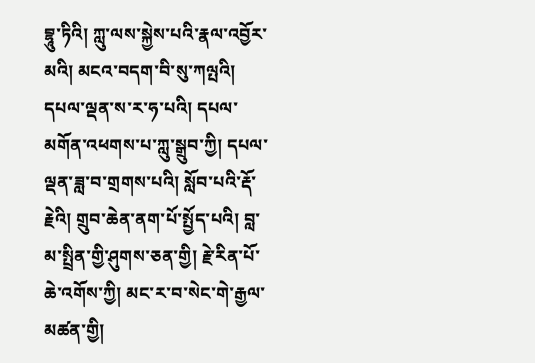བྷཱུ་ཏིའི། ཀླུ་ལས་སྐྱེས་པའི་རྣལ་འབྱོར་མའི། མངའ་བདག་བི་སུ་ཀལྤའི། དཔལ་ལྡན་ས་ར་ཧ་པའི། དཔལ་མགོན་འཕགས་པ་ཀླུ་སྒྲུབ་ཀྱི། དཔལ་ལྡན་ཟླ་བ་གྲགས་པའི། སློབ་པའི་རྡོ་རྗེའི། གྲུབ་ཆེན་ནག་པོ་སྤྱོད་པའི། བླ་མ་སྤྲིན་གྱི་ཤུགས་ཅན་གྱི། རྗེ་རིན་པོ་ཆེ་འགོས་ཀྱི། མང་ར་བ་སེང་གེ་རྒྱལ་མཚན་གྱི།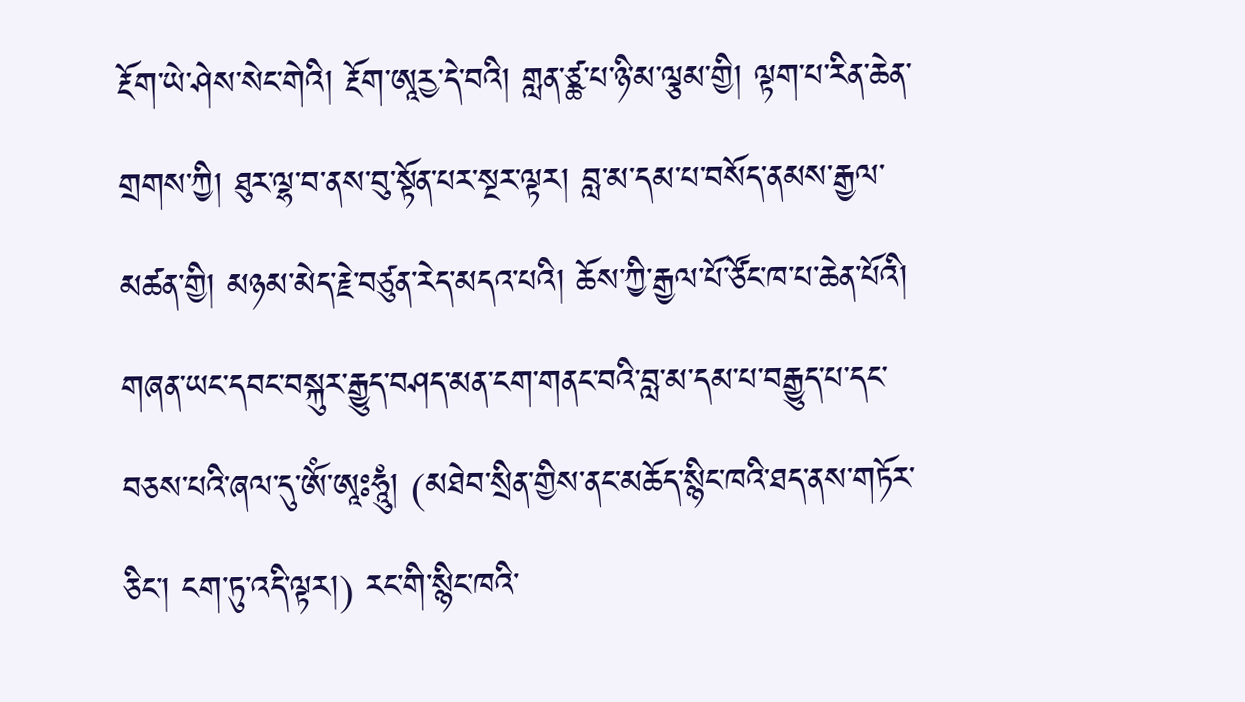རྔོག་ཡེ་ཤེས་སེང་གེའི། རྔོག་ཨཱརྱ་དེ་བའི། གླན་ཙྪ་པ་ཉི་མ་ལྕམ་གྱི། ལྟག་པ་རིན་ཆེན་གྲགས་ཀྱི། ཐུར་ལྷ་བ་ནས་བུ་སྟོན་པར་སྔར་ལྟར། བླ་མ་དམ་པ་བསོད་ནམས་རྒྱལ་མཚན་གྱི། མཉམ་མེད་རྗེ་བཙུན་རེད་མདའ་པའི། ཆོས་ཀྱི་རྒྱལ་པོ་ཙོང་ཁ་པ་ཆེན་པོའི། གཞན་ཡང་དབང་བསྐུར་རྒྱུད་བཤད་མན་ངག་གནང་བའི་བླ་མ་དམ་པ་བརྒྱུད་པ་དང་བཅས་པའི་ཞལ་དུ་ཨོཾ་ཨཱཿཧཱུཾ། (མཐེབ་སྲིན་གྱིས་ནང་མཆོད་སྙིང་ཁའི་ཐད་ནས་གཏོར་ཅིང་། ངག་ཏུ་འདི་ལྟར།) རང་གི་སྙིང་ཁའི་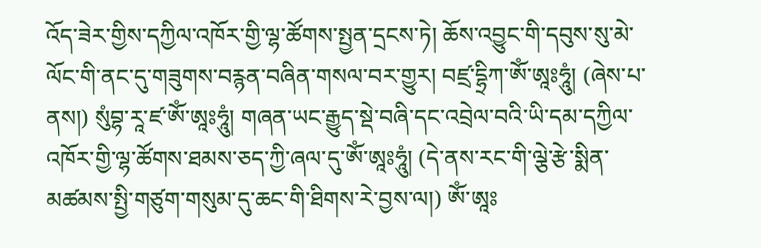འོད་ཟེར་གྱིས་དཀྱིལ་འཁོར་གྱི་ལྷ་ཚོགས་སྤྱན་དྲངས་ཏེ། ཆོས་འབྱུང་གི་དབུས་སུ་མེ་ལོང་གི་ནང་དུ་གཟུགས་བརྙན་བཞིན་གསལ་བར་གྱུར། བཛྲ་དྷྲིཀ་ཨོཾ་ཨཱཿཧཱུཾ། (ཞེས་པ་ནས།) སུཾབྷ་རཱ་ཛ་ཨོཾ་ཨཱཿཧཱུཾ། གཞན་ཡང་རྒྱུད་སྡེ་བཞི་དང་འབྲེལ་བའི་ཡི་དམ་དཀྱིལ་འཁོར་གྱི་ལྷ་ཚོགས་ཐམས་ཅད་ཀྱི་ཞལ་དུ་ཨོཾ་ཨཱཿཧཱུཾ། (དེ་ནས་རང་གི་ལྕེ་རྩེ་སྨིན་མཚམས་སྤྱི་གཙུག་གསུམ་དུ་ཆང་གི་ཐིགས་རེ་བྱས་ལ།) ཨོཾ་ཨཱཿ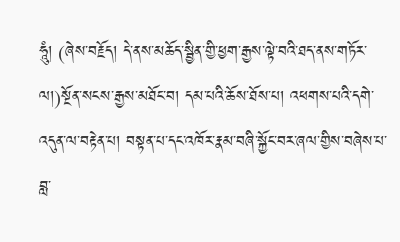ཧཱུཾ། (ཞེས་བརྗོད། དེ་ནས་མཆོད་སྦྱིན་གྱི་ཕྱག་རྒྱས་ལྟེ་བའི་ཐད་ནས་གཏོར་ལ།)སྔོན་སངས་རྒྱས་མཐོང་བ། དམ་པའི་ཆོས་ཐོས་པ། འཕགས་པའི་དགེ་འདུན་ལ་བརྟེན་པ། བསྟན་པ་དང་འཁོར་རྣམ་བཞི་སྐྱོང་བར་ཞལ་གྱིས་བཞེས་པ་བླ་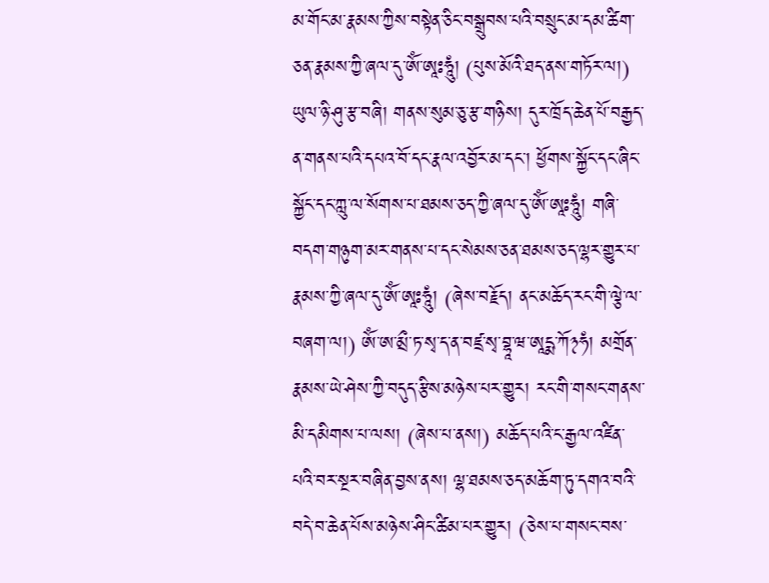མ་གོང་མ་རྣམས་ཀྱིས་བསྟེན་ཅིང་བསྒྲུབས་པའི་བསྲུང་མ་དམ་ཚིག་ཅན་རྣམས་ཀྱི་ཞལ་དུ་ཨོཾ་ཨཱཿཧཱུཾ། (པུས་མོའི་ཐད་ནས་གཏོར་ལ།) ཡུལ་ཉི་ཤུ་རྩ་བཞི། གནས་སུམ་ཅུ་རྩ་གཉིས། དུར་ཁྲོད་ཆེན་པོ་བརྒྱད་ན་གནས་པའི་དཔའ་བོ་དང་རྣལ་འབྱོར་མ་དང་། ཕྱོགས་སྐྱོང་དང་ཞིང་སྐྱོང་དང་ཀླུ་ལ་སོགས་པ་ཐམས་ཅད་ཀྱི་ཞལ་དུ་ཨོཾ་ཨཱཿཧཱུཾ། གཞི་བདག་གཉུག་མར་གནས་པ་དང་སེམས་ཅན་ཐམས་ཅད་ལྷར་གྱུར་པ་རྣམས་ཀྱི་ཞལ་དུ་ཨོཾ་ཨཱཿཧཱུཾ། (ཞེས་བརྗོད། ནང་མཆོད་རང་གི་ལྕེ་ལ་བཞག་ལ།) ཨོཾ་ཨ་མྲྀ་ཏ་སྭ་ད་ན་བཛྲ་སྭ་བྷཱ་ཝ་ཨཱདྨ་ཀོ྅ཧཾ། མགྲོན་རྣམས་ཡེ་ཤེས་ཀྱི་བདུད་རྩིས་མཉེས་པར་གྱུར། རང་གི་གསང་གནས་མི་དམིགས་པ་ལས། (ཞེས་པ་ནས།) མཆོད་པའི་ང་རྒྱལ་འཛིན་པའི་བར་སྔར་བཞིན་བྱས་ནས། ལྷ་ཐམས་ཅད་མཆོག་ཏུ་དགའ་བའི་བདེ་བ་ཆེན་པོས་མཉེས་ཤིང་ཚིམ་པར་གྱུར། (ཅེས་པ་གསང་བས་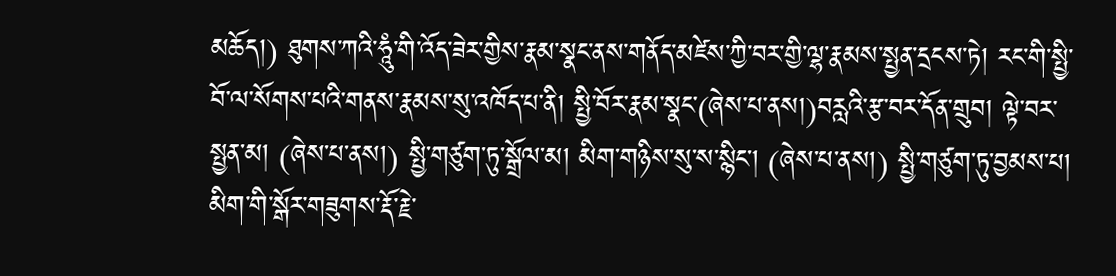མཆོད།) ཐུགས་ཀའི་ཧཱུཾ་གི་འོད་ཟེར་གྱིས་རྣམ་སྣང་ནས་གནོད་མཛེས་ཀྱི་བར་གྱི་ལྷ་རྣམས་སྤྱན་དྲངས་ཏེ། རང་གི་སྤྱི་བོ་ལ་སོགས་པའི་གནས་རྣམས་སུ་འཁོད་པ་ནི། སྤྱི་བོར་རྣམ་སྣང་(ཞེས་པ་ནས།)བརླའི་རྩ་བར་དོན་གྲུབ། ལྟེ་བར་སྤྱན་མ། (ཞེས་པ་ནས།) སྤྱི་གཙུག་ཏུ་སྒྲོལ་མ། མིག་གཉིས་སུ་ས་སྙིང་། (ཞེས་པ་ནས།) སྤྱི་གཙུག་ཏུ་བྱམས་པ། མིག་གི་སྒོར་གཟུགས་རྡོ་རྗེ་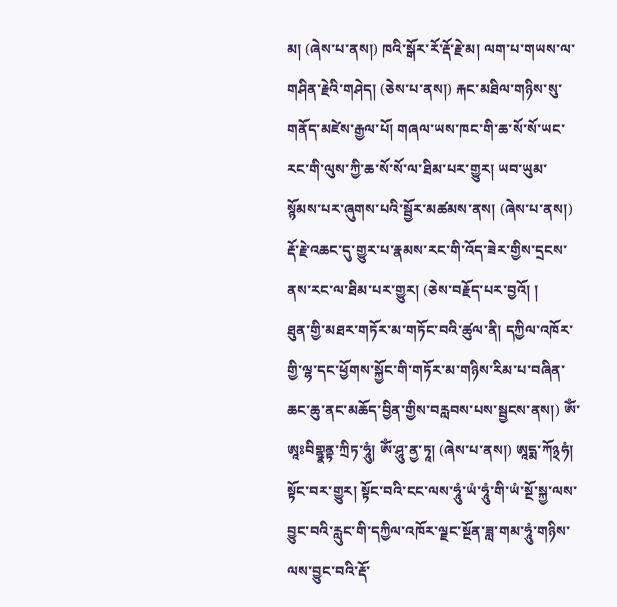མ། (ཞེས་པ་ནས།) ཁའི་སྒོར་རོ་རྡོ་རྗེ་མ། ལག་པ་གཡས་ལ་གཤིན་རྗེའི་གཤེད། (ཅེས་པ་ནས།) རྐང་མཐིལ་གཉིས་སུ་གནོད་མཛེས་རྒྱལ་པོ། གཞལ་ཡས་ཁང་གི་ཆ་སོ་སོ་ཡང་རང་གི་ལུས་ཀྱི་ཆ་སོ་སོ་ལ་ཐིམ་པར་གྱུར། ཡབ་ཡུམ་སྙོམས་པར་ཞུགས་པའི་སྦྱོར་མཚམས་ནས། (ཞེས་པ་ནས།) རྡོ་རྗེ་འཆང་དུ་གྱུར་པ་རྣམས་རང་གི་འོད་ཟེར་གྱིས་དྲངས་ནས་རང་ལ་ཐིམ་པར་གྱུར། (ཅེས་བརྗོད་པར་བྱའོ། །
ཐུན་གྱི་མཐར་གཏོར་མ་གཏོང་བའི་ཚུལ་ནི། དཀྱིལ་འཁོར་གྱི་ལྷ་དང་ཕྱོགས་སྐྱོང་གི་གཏོར་མ་གཉིས་རིམ་པ་བཞིན་ཆང་ཆུ་ནང་མཆོད་བྱིན་གྱིས་བརླབས་པས་སྦྱངས་ནས།) ཨོཾ་ཨཱཿབིགྷྣནྟ་ཀྲིཏ་ཧཱུཾ། ཨོཾ་ཤཱུ་ནྱ་ཏཱ། (ཞེས་པ་ནས།) ཨཱདྨ་ཀོ྅ཧཾ། སྟོང་བར་གྱུར། སྟོང་བའི་ངང་ལས་ཧཱུཾ་ཡཾ་ཧཱུཾ་གི་ཡཾ་སྔོ་སྐྱ་ལས་བྱུང་བའི་རླུང་གི་དཀྱིལ་འཁོར་ལྗང་སྔོན་ཟླ་གམ་ཧཱུཾ་གཉིས་ལས་བྱུང་བའི་རྡོ་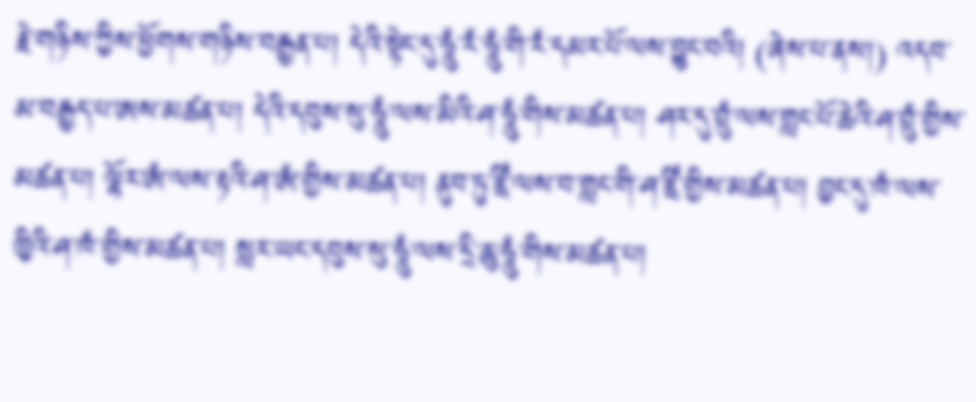རྗེ་གཉིས་ཀྱིས་ཕྱོགས་གཉིས་བརྒྱན་པ། དེའི་སྟེང་དུ་ཧཱུཾ་རཾ་ཧཱུཾ་གི་རཾ་དམར་པོ་ལས་བྱུང་བའི། (ཞེས་པ་ནས།) འདབ་མ་བརྒྱད་པ་ཨས་མཚན་པ། དེའི་དབུས་སུ་ཧཱུཾ་ལས་མིའི་ཤ་ཧཱུཾ་གིས་མཚན་པ། ཤར་དུ་བྲུཾ་ལས་གླང་པོ་ཆེའི་ཤ་བྲུཾ་གྱིས་མཚན་པ། ལྷོར་ཨཾ་ལས་རྟའི་ཤ་ཨཾ་གྱིས་མཚན་པ། ནུབ་ཏུ་ཛྲིཾ་ལས་བ་གླང་གི་ཤ་ཛྲིཾ་གྱིས་མཚན་པ། བྱང་དུ་ཁཾ་ལས་ཁྱིའི་ཤ་ཁཾ་གྱིས་མཚན་པ། སླར་ཡང་དབུས་སུ་ཧཱུཾ་ལས་དྲི་ཆུ་ཧཱུཾ་གིས་མཚན་པ།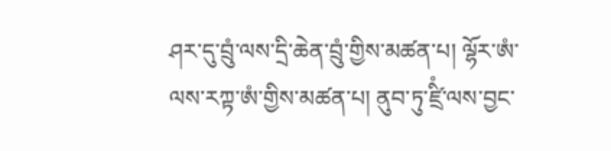ཤར་དུ་བྲུཾ་ལས་དྲི་ཆེན་བྲུཾ་གྱིས་མཚན་པ། ལྷོར་ཨཾ་ལས་རཀྟ་ཨཾ་གྱིས་མཚན་པ། ནུབ་ཏུ་ཛྲིཾ་ལས་བྱང་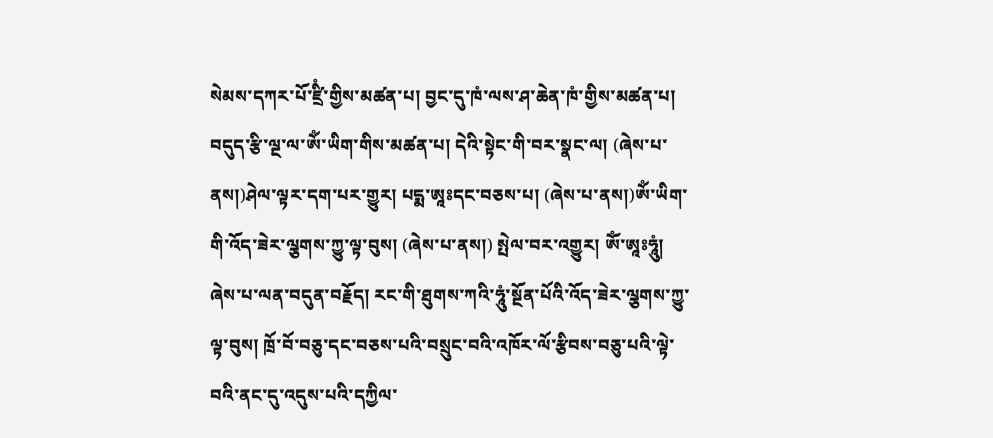སེམས་དཀར་པོ་ཛྲིཾ་གྱིས་མཚན་པ། བྱང་དུ་ཁཾ་ལས་ཤ་ཆེན་ཁཾ་གྱིས་མཚན་པ། བདུད་རྩི་ལྔ་ལ་ཨོཾ་ཡིག་གིས་མཚན་པ། དེའི་སྟེང་གི་བར་སྣང་ལ། (ཞེས་པ་ནས།)ཤེལ་ལྟར་དག་པར་གྱུར། པདྨ་ཨཱཿདང་བཅས་པ། (ཞེས་པ་ནས།)ཨོཾ་ཡིག་གི་འོད་ཟེར་ལྕགས་ཀྱུ་ལྟ་བུས། (ཞེས་པ་ནས།) སྤེལ་བར་འགྱུར། ཨོཾ་ཨཱཿཧཱུཾ། ཞེས་པ་ལན་བདུན་བརྗོད། རང་གི་ཐུགས་ཀའི་ཧཱུཾ་སྔོན་པོའི་འོད་ཟེར་ལྕགས་ཀྱུ་ལྟ་བུས། ཁྲོ་བོ་བཅུ་དང་བཅས་པའི་བསྲུང་བའི་འཁོར་ལོ་རྩིབས་བཅུ་པའི་ལྟེ་བའི་ནང་དུ་འདུས་པའི་དཀྱིལ་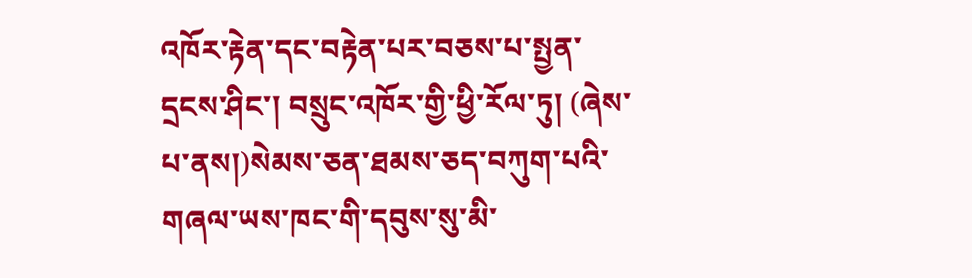འཁོར་རྟེན་དང་བརྟེན་པར་བཅས་པ་སྤྱན་དྲངས་ཤིང་། བསྲུང་འཁོར་གྱི་ཕྱི་རོལ་ཏུ། (ཞེས་པ་ནས།)སེམས་ཅན་ཐམས་ཅད་བཀུག་པའི་གཞལ་ཡས་ཁང་གི་དབུས་སུ་མི་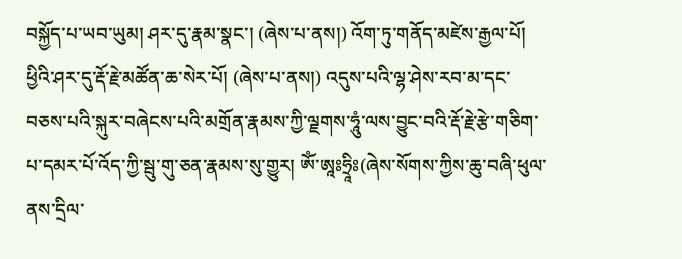བསྐྱོད་པ་ཡབ་ཡུམ། ཤར་དུ་རྣམ་སྣང་། (ཞེས་པ་ནས།) འོག་ཏུ་གནོད་མཛེས་རྒྱལ་པོ། ཕྱིའི་ཤར་དུ་རྡོ་རྗེ་མཚོན་ཆ་སེར་པོ། (ཞེས་པ་ནས།) འདུས་པའི་ལྷ་ཤེས་རབ་མ་དང་བཅས་པའི་སྐུར་བཞེངས་པའི་མགྲོན་རྣམས་ཀྱི་ལྗགས་ཧཱུཾ་ལས་བྱུང་བའི་རྡོ་རྗེ་རྩེ་གཅིག་པ་དམར་པོ་འོད་ཀྱི་སྦུ་གུ་ཅན་རྣམས་སུ་གྱུར། ཨོཾ་ཨཱཿཧྲཱིཿ(ཞེས་སོགས་ཀྱིས་ཆུ་བཞི་ཕུལ་ནས་དྲིལ་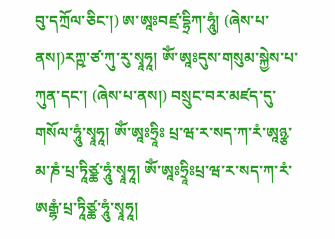བུ་དཀྲོལ་ཅིང་།) ཨ་ཨཱཿབཛྲ་དྷྲིཀ་ཧཱུཾ། (ཞེས་པ་ནས།)རཀྵ་ཙ་ཀུ་རུ་སྭཱཧཱ། ཨོཾ་ཨཱཿདུས་གསུམ་སྐྱེས་པ་ཀུན་དང་། (ཞེས་པ་ནས།) བསྲུང་བར་མཛད་དུ་གསོལ་ཧཱུཾ་སྭཱཧཱ། ཨོཾ་ཨཱཿཧྲཱིཿ པྲ་ཝ་ར་སད་ཀ་རཾ་ཨཱཉྩ་མ་ཎཾ་པྲ་ཏཱིཙྪ་ཧཱུཾ་སྭཱཧཱ། ཨོཾ་ཨཱཿཧྲཱིཿཔྲ་ཝ་ར་སད་ཀ་རཾ་ཨརྒྷཾ་པྲ་ཏཱིཙྪ་ཧཱུཾ་སྭཱཧཱ།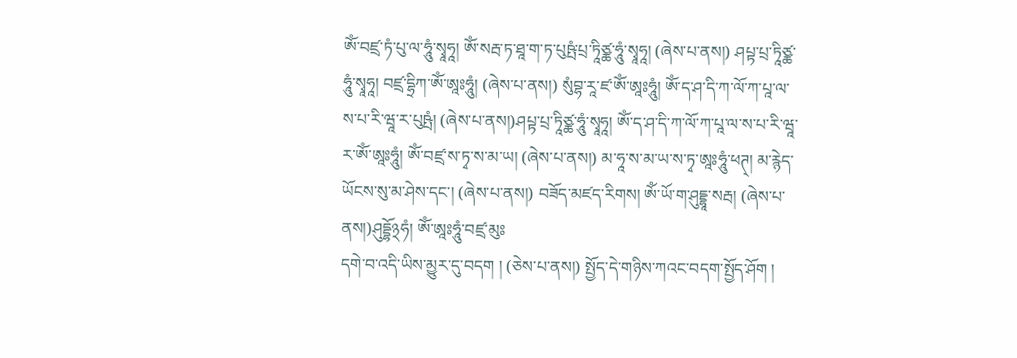ཨོཾ་བཛྲ་ཏཾ་པུ་ལ་ཧཱུཾ་སྭཱཧཱ། ཨོཾ་སརྦ་ཏ་ཐཱ་ག་ཏ་པུཥྤཾ་པྲ་ཏཱིཙྪ་ཧཱུཾ་སྭཱཧཱ། (ཞེས་པ་ནས།) ཤཔྟ་པྲ་ཏཱིཙྪ་ཧཱུཾ་སྭཱཧཱ། བཛྲ་དྷྲིཀ་ཨོཾ་ཨཱཿཧཱུཾ། (ཞེས་པ་ནས།) སུཾབྷ་རཱ་ཛ་ཨོཾ་ཨཱཿཧཱུཾ། ཨོཾ་ད་ཤ་དི་ཀ་ལོ་ཀ་པཱ་ལ་ས་པ་རི་ཝཱ་ར་པུཥྤཾ། (ཞེས་པ་ནས།)ཤཔྟ་པྲ་ཏཱིཙྪ་ཧཱུཾ་སྭཱཧཱ། ཨོཾ་ད་ཤ་དི་ཀ་ལོ་ཀ་པཱ་ལ་ས་པ་རི་ཝཱ་ར་ཨོཾ་ཨཱཿཧཱུཾ། ཨོཾ་བཛྲ་ས་ཏྭ་ས་མ་ཡ། (ཞེས་པ་ནས།) མ་ཧཱ་ས་མ་ཡ་ས་ཏྭ་ཨཱཿཧཱུཾ་ཕཊ྄། མ་རྙེད་ཡོངས་སུ་མ་ཤེས་དང་། (ཞེས་པ་ནས།) བཟོད་མཛད་རིགས། ཨོཾ་ཡོ་ག་ཤུདྡྷཱ་སརྦ། (ཞེས་པ་ནས།)ཤུདྡྷོ྅ཧཾ། ཨོཾ་ཨཱཿཧཱུཾ་བཛྲ་མུཿ
དགེ་བ་འདི་ཡིས་མྱུར་དུ་བདག ། (ཅེས་པ་ནས།) སྤྱོད་དེ་གཉིས་ཀའང་བདག་སྤྱོད་ཤོག །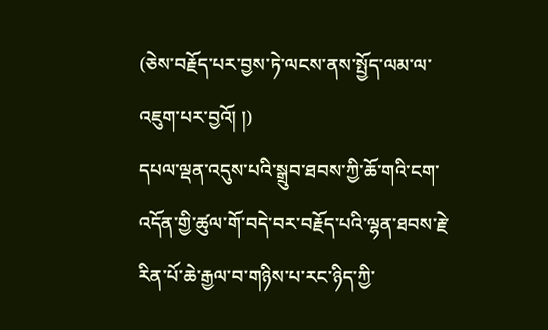(ཅེས་བརྗོད་པར་བྱས་ཏེ་ལངས་ནས་སྤྱོད་ལམ་ལ་འཇུག་པར་བྱའོ། །)
དཔལ་ལྡན་འདུས་པའི་སྒྲུབ་ཐབས་ཀྱི་ཆོ་གའི་ངག་འདོན་གྱི་ཚུལ་གོ་བདེ་བར་བརྗོད་པའི་ལྷན་ཐབས་རྗེ་རིན་པོ་ཆེ་རྒྱལ་བ་གཉིས་པ་རང་ཉིད་ཀྱི་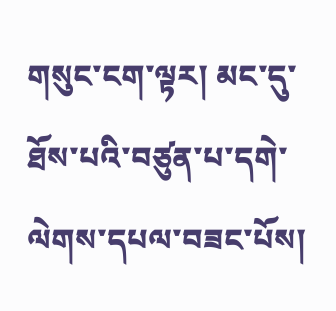གསུང་ངག་ལྟར། མང་དུ་ཐོས་པའི་བཙུན་པ་དགེ་ལེགས་དཔལ་བཟང་པོས།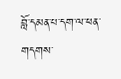བློ་དམན་པ་དག་ལ་ཕན་གདགས་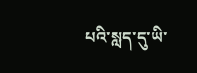པའི་སླད་དུ་ཡི་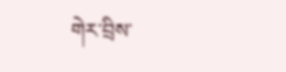གེར་བྲིས་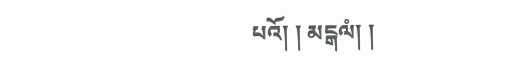པའོ། ། མངྒལཾ། །